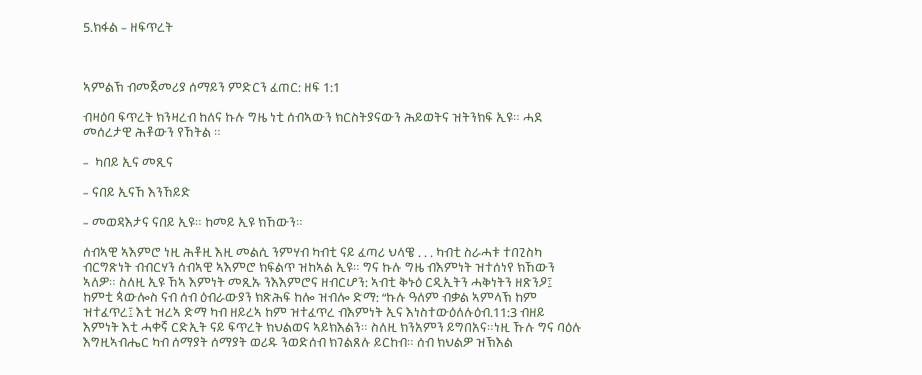5.ክፋል – ዘፍጥረት



ኣምልኽ ብመጀመሪያ ሰማይን ምድርን ፈጠር: ዘፍ 1:1

ብዛዕባ ፍጥረት ክንዛረብ ከለና ኩሉ ግዜ ነቲ ሰብኣውን ክርስትያናውን ሕይወትና ዝትንክፍ ኢዩ። ሓደ መሰረታዊ ሕቶውን የኸትል ።

–  ካበይ ኢና መጺና

– ናበይ ኢናኸ እንኸይድ

– መወዳእታና ናበይ ኢዩ። ከመይ ኢዩ ክኸውን።

ሰብኣዊ ኣእምሮ ነዚ ሕቶዚ እዚ መልሲ ንምሃብ ካብቲ ናይ ፈጣሪ ህላዌ . . . ካብቲ ስራሓቱ ተበጊስካ ብርግጽነት ብብርሃን ሰብኣዊ ኣእምሮ ክፍልጥ ዝከኣል ኢዩ። ግና ኩሉ ግዜ ብእምነት ዝተሰነየ ክኸውን ኣለዎ። ስለዚ ኢዩ ኸኣ እምነት መጺኡ ንእእምሮና ዘብርሆን: ኣብቲ ቅኑዕ ርዲኢትን ሓቅነትን ዘጽንዖ፤ ከምቲ ጳውሎስ ናብ ሰብ ዕብራውያን ክጽሕፍ ከሎ ዝብሎ ድማ: “ኩሉ ዓለም ብቃል ኣምላኽ ከም ዝተፈጥረ፤ እቲ ዝረኣ ድማ ካብ ዘይረኣ ከም ዝተፈጥረ ብእምነት ኢና እነስተውዕለሉዕብ.11:3 ብዘይ እምነት እቲ ሓቀኛ ርድኢት ናይ ፍጥረት ክህልወና ኣይክእልን። ስለዚ ክንአምን ይግበአና።ነዚ ኹሉ ግና ባዕሉ እግዚኣብሔር ካብ ሰማያት ሰማያት ወሪዱ ንወድሰብ ክገልጸሉ ይርከብ። ሰብ ክህልዎ ዝኽእል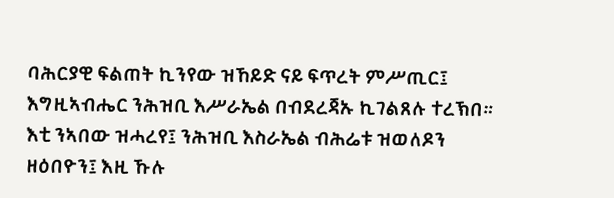ባሕርያዊ ፍልጠት ኪንየው ዝኸይድ ናይ ፍጥረት ምሥጢር፤ እግዚኣብሔር ንሕዝቢ እሥራኤል በብደረጃኡ ኪገልጸሉ ተረኽበ። እቲ ንኣበው ዝሓረየ፤ ንሕዝቢ እስራኤል ብሕሬቱ ዝወለዶን ዘዕበዮን፤ እዚ ኹሉ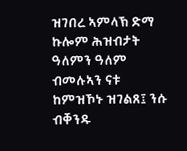ዝገበረ ኣምላኽ ድማ ኩሎም ሕዝብታት ዓለምን ዓለም ብመሉኣን ናቱ ከምዝኾኑ ዝገልጸ፤ ንሱ ብቐንዱ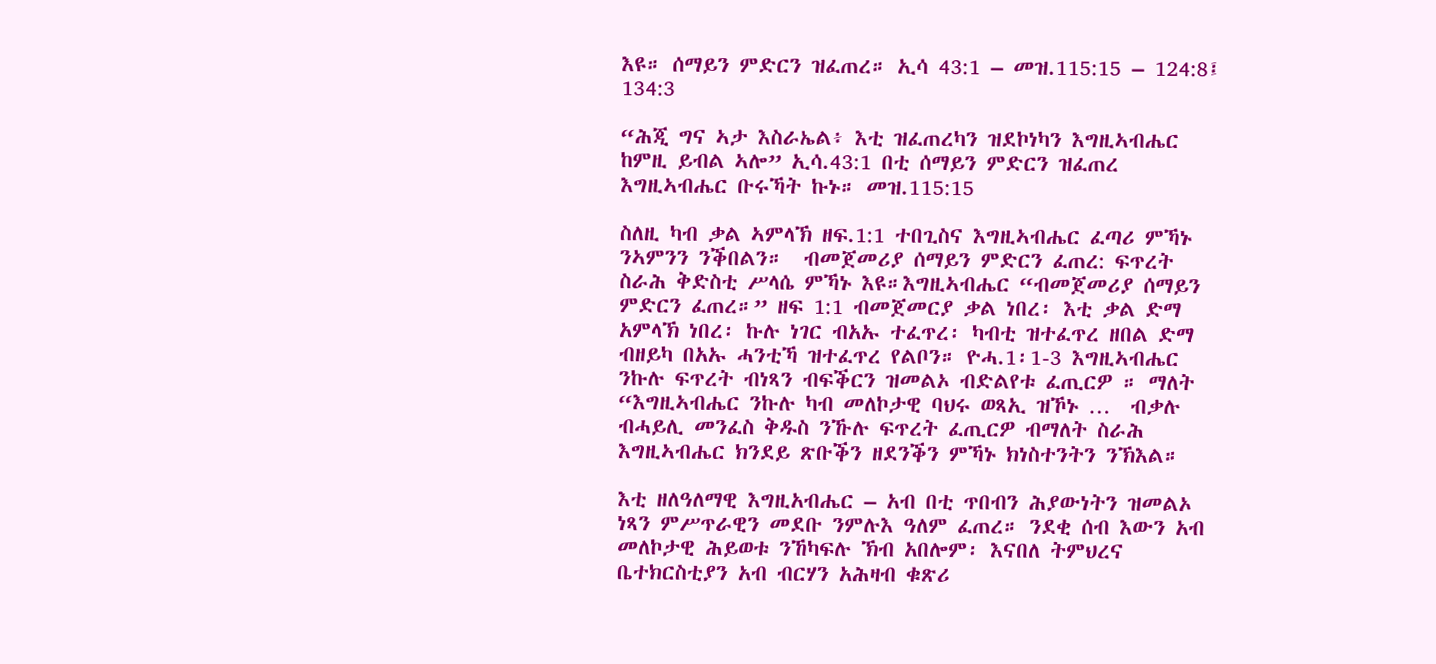እዩ። ሰማይን ምድርን ዝፈጠረ። ኢሳ 43:1 – መዝ.115:15 – 124:8፤ 134:3

“ሕጂ ግና ኣታ እስራኤል፥ እቲ ዝፈጠረካን ዝደኮነካን እግዚኣብሔር ከምዚ ይብል ኣሎ” ኢሳ.43:1 በቲ ሰማይን ምድርን ዝፈጠረ እግዚኣብሔር ቡሩኻት ኩኑ። መዝ.115:15

ስለዚ ካብ ቃል ኣምላኽ ዘፍ.1:1 ተበጊስና እግዚኣብሔር ፈጣሪ ምኻኑ ንኣምንን ንቕበልን።  ብመጀመሪያ ሰማይን ምድርን ፈጠረ: ፍጥረት ስራሕ ቅድስቲ ሥላሴ ምኻኑ እዩ።እግዚኣብሔር “ብመጀመሪያ ሰማይን ምድርን ፈጠረ።” ዘፍ 1:1 ብመጀመርያ ቃል ነበረ፡ እቲ ቃል ድማ አምላኽ ነበረ፡ ኩሉ ነገር ብአኡ ተፈጥረ፡ ካብቲ ዝተፈጥረ ዘበል ድማ ብዘይካ በአኡ ሓንቲኻ ዝተፈጥረ የልቦን። ዮሓ.1፡1-3 እግዚኣብሔር ንኩሉ ፍጥረት ብነጻን ብፍቕርን ዝመልኦ ብድልየቱ ፈጢርዎ ። ማለት  “እግዚኣብሔር ንኩሉ ካብ መለኮታዊ ባህሩ ወጻኢ ዝኾኑ …  ብቃሉ ብሓይሊ መንፈስ ቅዱስ ንኹሉ ፍጥረት ፈጢርዎ ብማለት ስራሕ እግዚኣብሔር ክንደይ ጽቡቕን ዘደንቕን ምኻኑ ክነስተንትን ንኽእል።

እቲ ዘለዓለማዊ እግዚአብሔር – አብ በቲ ጥበብን ሕያውነትን ዝመልኦ ነጻን ምሥጥራዊን መደቡ ንምሉእ ዓለም ፈጠረ። ንደቂ ሰብ እውን አብ መለኮታዊ ሕይወቱ ንኸካፍሉ ኽብ አበሎም፡ እናበለ ትምህረና ቤተክርስቲያን አብ ብርሃን አሕዛብ ቁጽሪ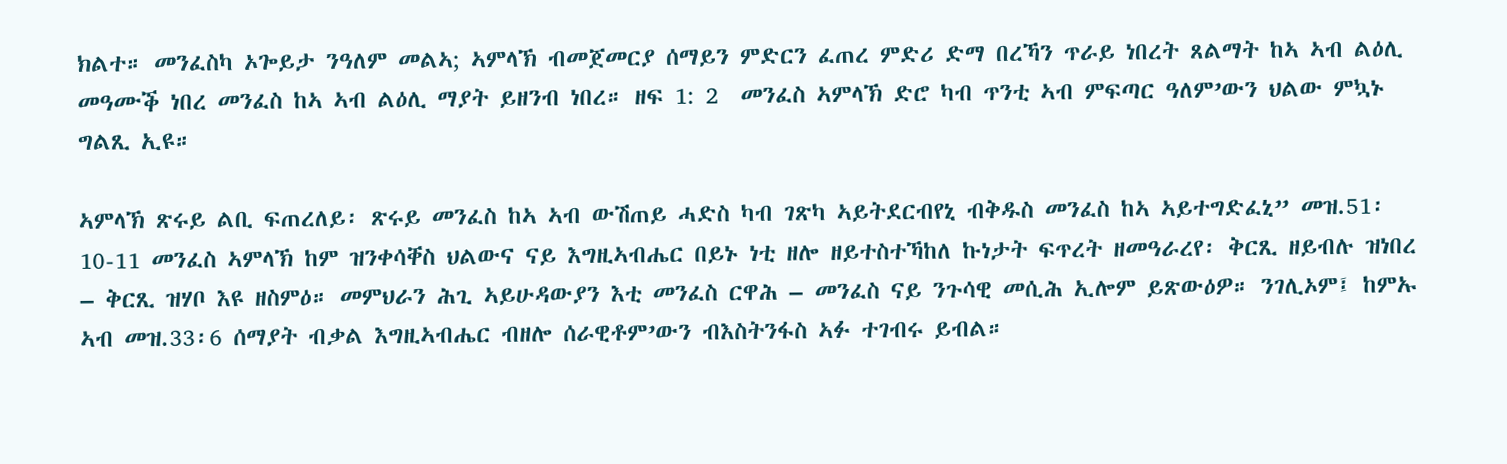ክልተ። መንፈስካ ኦጐይታ ንዓለም መልኣ; ኣምላኽ ብመጀመርያ ሰማይን ምድርን ፈጠረ ምድሪ ድማ በረኻን ጥራይ ነበረት ጸልማት ከኣ ኣብ ልዕሊ መዓሙቕ ነበረ መንፈስ ከኣ ኣብ ልዕሊ ማያት ይዘንብ ነበረ። ዘፍ 1: 2  መንፈስ ኣምላኽ ድሮ ካብ ጥንቲ ኣብ ምፍጣር ዓለም’ውን ህልው ምኳኑ ግልጺ ኢዩ።

ኣምላኽ ጽሩይ ልቢ ፍጠረለይ፡ ጽሩይ መንፈስ ከኣ ኣብ ውሽጠይ ሓድስ ካብ ገጽካ ኣይትደርብየኒ ብቅዱስ መንፈስ ከኣ ኣይተግድፈኒ” መዝ.51፡10-11 መንፈስ ኣምላኽ ከም ዝንቀሳቐስ ህልውና ናይ እግዚኣብሔር በይኑ ነቲ ዘሎ ዘይተስተኻከለ ኩነታት ፍጥረት ዘመዓራረየ፡ ቅርጺ ዘይብሉ ዝነበረ – ቅርጺ ዝሃቦ እዩ ዘስምዕ። መምህራን ሕጊ ኣይሁዳውያን እቲ መንፈስ ርዋሕ – መንፈስ ናይ ንጉሳዊ መሲሕ ኢሎም ይጽውዕዎ። ንገሊኦም፤ ከምኡ ኣብ መዝ.33፡6 ሰማያት ብቃል እግዚኣብሔር ብዘሎ ሰራዊቶም’ውን ብእስትንፋስ ኣፉ ተገብሩ ይብል።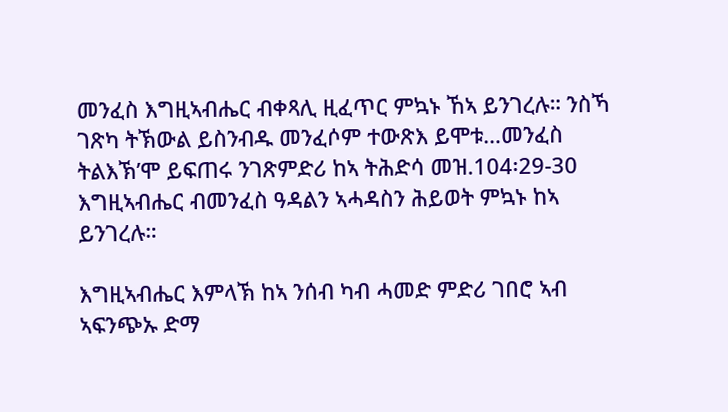መንፈስ እግዚኣብሔር ብቀጻሊ ዚፈጥር ምኳኑ ኸኣ ይንገረሉ። ንስኻ ገጽካ ትኽውል ይስንብዱ መንፈሶም ተውጽእ ይሞቱ…መንፈስ ትልእኽ’ሞ ይፍጠሩ ንገጽምድሪ ከኣ ትሕድሳ መዝ.104፡29-30 እግዚኣብሔር ብመንፈስ ዓዳልን ኣሓዳስን ሕይወት ምኳኑ ከኣ ይንገረሉ።

እግዚኣብሔር እምላኽ ከኣ ንሰብ ካብ ሓመድ ምድሪ ገበሮ ኣብ ኣፍንጭኡ ድማ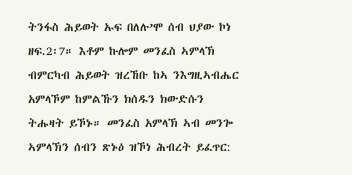ትንፋስ ሕይወት ኡፍ በለሉ’ሞ ሰብ ህያው ኮነ ዘፍ.2፡7። እቶም ኩሎም መንፈስ ኣምላኽ ብምርካብ ሕይወት ዝረኸቡ ከኣ ንእግዚኣብሔር አምላኾም ከምልኹን ክሰዱን ክውድሱን ትሑዛት ይኾኑ። መንፈስ አምላኽ ኣብ መንጐ ኣምላኽን ሰብን ጽኑዕ ዝኾነ ሕብረት ይፈጥር: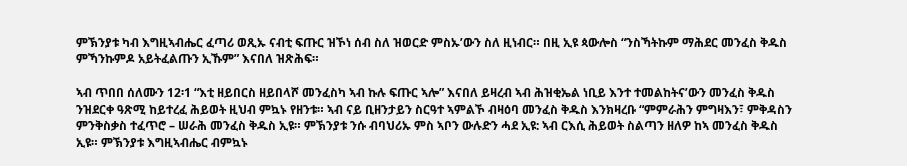ምኽንያቱ ካብ እግዚኣብሔር ፈጣሪ ወጺኡ ናብቲ ፍጡር ዝኾነ ሰብ ስለ ዝወርድ ምስኡ’ውን ስለ ዚነብር። በዚ ኢዩ ጳውሎስ “ንስኻትኩም ማሕደር መንፈስ ቅዱስ ምኻንኩምዶ አይትፈልጡን ኢኹም” እናበለ ዝጽሕፍ።

ኣብ ጥበበ ሰለሙን 12፡1 “እቲ ዘይበርስ ዘይበላሾ መንፈስካ ኣብ ኩሉ ፍጡር ኣሎ” እናበለ ይዛረብ ኣብ ሕዝቂኤል ነቢይ እንተ ተመልከትና’ውን መንፈስ ቅዱስ ንዝደርቀ ዓጽሚ ከይተረፈ ሕይወት ዚህብ ምኳኑ የዘንቱ። ኣብ ናይ ቢዘንታይን ስርዓተ ኣምልኾ ብዛዕባ መንፈስ ቅዱስ እንክዛረቡ “ምምራሕን ምግዛእን፣ ምቅዳስን ምንቅስቃስ ተፈጥሮ – ሠራሕ መንፈስ ቅዱስ ኢዩ። ምኽንያቱ ንሱ ብባህሪኡ ምስ ኣቦን ውሉድን ሓደ ኢዩ: ኣብ ርእሲ ሕይወት ስልጣን ዘለዎ ከኣ መንፈስ ቅዱስ ኢዩ። ምኽንያቱ እግዚኣብሔር ብምኳኑ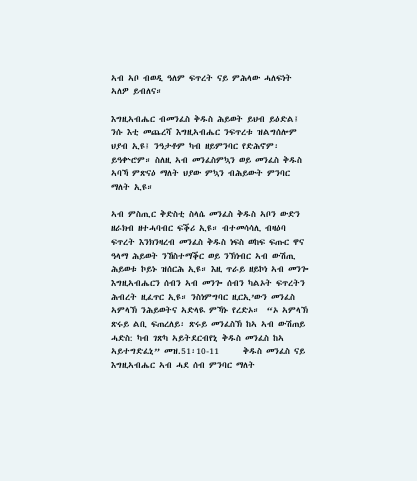ኣብ ኣቦ ብወዲ ዓለም ፍጥረት ናይ ምሕላው ሓለፍነት ኣለዎ ይብለና።

እግዚኣብሔር ብመንፈስ ቅዱስ ሕይወት ይህብ ይዕድል፤ ንሱ እቲ መጨረሻ እግዚኣብሔር ንፍጥረቱ ዝልግሰሎም ህያብ ኢዩ፤ ንዓታቶም ካብ ዘይምንባር የድሕኖም፡ ይዓቍሮም። ስለዚ ኣብ መንፈስምኳን ወይ መንፈስ ቅዱስ ኣባኻ ምጽናዕ ማለት ህያው ምኳን ብሕይውት ምንባር ማለት ኢዩ።

ኣብ ምስጢር ቅድስቲ ስላሴ መንፈስ ቅዱስ ኣቦን ውድን ዘራክብ ዘተሓባብር ፍቕሪ ኢዩ። ብተመሳሳሊ ብዛዕባ ፍጥረት እንክንዛረብ መንፈስ ቅዱስ ነፍስ ወከፍ ፍጡር ዋና ዓላማ ሕይወት ንኸስተማቕር ወይ ንኽነብር ኣብ ውሽጢ ሕይወቱ ኮይኑ ዝሰርሕ ኢዩ። እዚ ጥራይ ዘይኮነ ኣብ መንጐ እግዚኣብሔርን ሰብን ኣብ መንጐ ሰብን ካልኦት ፍጥረትን ሕብረት ዚፈጥር ኢዩ። ንስነምግባር ዚርኢ’ውን መንፈስ ኣምላኽ ንሕይወትና ኣድላዪ ምኻኑ የረድኦ።  “ኦ ኣምላኽ ጽሩይ ልቢ ፍጠረለይ፡ ጽሩይ መንፈስኽ ከኣ ኣብ ውሽጠይ ሓድስ: ካብ ገጽካ ኣይትደርብየኒ ቅዱስ መንፈስ ከኣ ኣይተግድፈኒ” መዝ.51፡10-11      ቅዱስ መንፈስ ናይ እግዚኣብሔር ኣብ ሓደ ሰብ ምንባር ማለት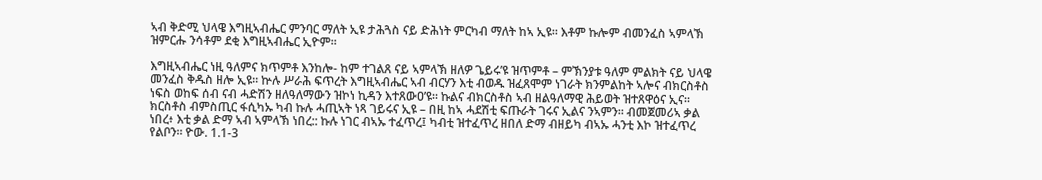ኣብ ቅድሚ ህላዌ እግዚኣብሔር ምንባር ማለት ኢዩ ታሕጓስ ናይ ድሕነት ምርካብ ማለት ከኣ ኢዩ። እቶም ኩሎም ብመንፈስ ኣምላኽ ዝምርሑ ንሳቶም ደቂ እግዚኣብሔር ኢዮም።

እግዚኣብሔር ነዚ ዓለምና ክጥምቶ እንከሎ- ከም ተገልጸ ናይ ኣምላኽ ዘለዎ ጌይሩ’ዩ ዝጥምቶ – ምኽንያቱ ዓለም ምልክት ናይ ህላዌ መንፈስ ቅዱስ ዘሎ ኢዩ። ኵሉ ሥራሕ ፍጥረት እግዚኣብሔር ኣብ ብርሃን እቲ ብወዱ ዝፈጸሞም ነገራት ክንምልከት ኣሎና ብክርስቶስ ነፍስ ወከፍ ሰብ ናብ ሓድሽን ዘለዓለማውን ዝኮነ ኪዳን እተጸውዐ’ዩ። ኩልና ብክርስቶስ ኣብ ዘልዓለማዊ ሕይወት ዝተጸዋዕና ኢና። ክርስቶስ ብምስጢር ፋሲካኡ ካብ ኩሉ ሓጢኣት ነጻ ገይሩና ኢዩ – በዚ ከኣ ሓደሽቲ ፍጡራት ገሩና ኢልና ንኣምን። ብመጀመሪኣ ቃል ነበረ፥ እቲ ቃል ድማ ኣብ ኣምላኽ ነበረ:: ኩሉ ነገር ብኣኡ ተፈጥረ፤ ካብቲ ዝተፈጥረ ዘበለ ድማ ብዘይካ ብኣኡ ሓንቲ እኮ ዝተፈጥረ የልቦን። ዮው. 1.1-3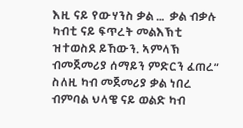እዚ ናይ የውሃንስ ቃል …  ቃል ብቃሉ ካብቲ ናይ ፍጥረት መልእኽቲ ዝተወስደ ይኸውን. ኣምላኽ ብመጀመሪያ ሰማይን ምድርን ፈጠረ” ስለዚ ካብ መጀመሪያ ቃል ነበረ ብምባል ህላዌ ናይ ወልድ ካብ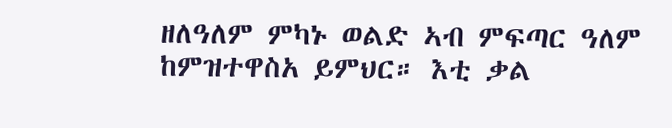ዘለዓለም ምካኑ ወልድ ኣብ ምፍጣር ዓለም ከምዝተዋስአ ይምህር። እቲ ቃል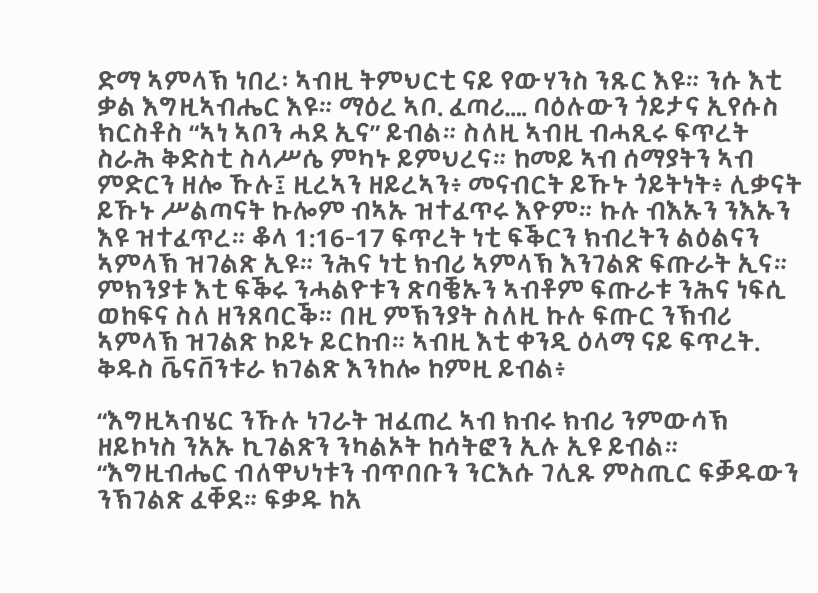ድማ ኣምላኽ ነበረ፡ ኣብዚ ትምህርቲ ናይ የውሃንስ ንጹር እዩ። ንሱ እቲ ቃል እግዚኣብሔር እዩ። ማዕረ ኣቦ. ፈጣሪ…. ባዕሉውን ጎይታና ኢየሱስ ክርስቶስ “ኣነ ኣቦን ሓደ ኢና” ይብል። ስለዚ ኣብዚ ብሓጺሩ ፍጥረት ስራሕ ቅድስቲ ስላሥሴ ምካኑ ይምህረና። ከመይ ኣብ ሰማያትን ኣብ ምድርን ዘሎ ኹሉ፤ ዚረኣን ዘይረኣን፥ መናብርት ይኹኑ ጎይትነት፥ ሊቃናት ይኹኑ ሥልጣናት ኩሎም ብኣኡ ዝተፈጥሩ እዮም። ኩሉ ብእኡን ንእኡን እዩ ዝተፈጥረ። ቆላ 1:16-17 ፍጥረት ነቲ ፍቕርን ክብረትን ልዕልናን ኣምላኽ ዝገልጽ ኢዩ። ንሕና ነቲ ክብሪ ኣምላኽ እንገልጽ ፍጡራት ኢና። ምክንያቱ እቲ ፍቕሩ ንሓልዮቱን ጽባቔኡን ኣብቶም ፍጡራቱ ንሕና ነፍሲ ወከፍና ስለ ዘንጸባርቕ። በዚ ምኽንያት ስለዚ ኩሉ ፍጡር ንኽብሪ ኣምላኽ ዝገልጽ ኮይኑ ይርከብ። ኣብዚ እቲ ቀንዲ ዕላማ ናይ ፍጥረት. ቅዱስ ቬናቨንቱራ ክገልጽ እንከሎ ከምዚ ይብል፥

“እግዚኣብሄር ንኹሉ ነገራት ዝፈጠረ ኣብ ክብሩ ክብሪ ንምውሳኽ ዘይኮነስ ንአኡ ኪገልጽን ንካልኦት ከሳትፎን ኢሉ ኢዩ ይብል። “እግዚብሔር ብለዋህነቱን ብጥበቡን ንርእሱ ገሊጹ ምስጢር ፍቓዱውን ንኽገልጽ ፈቐደ። ፍቃዱ ከአ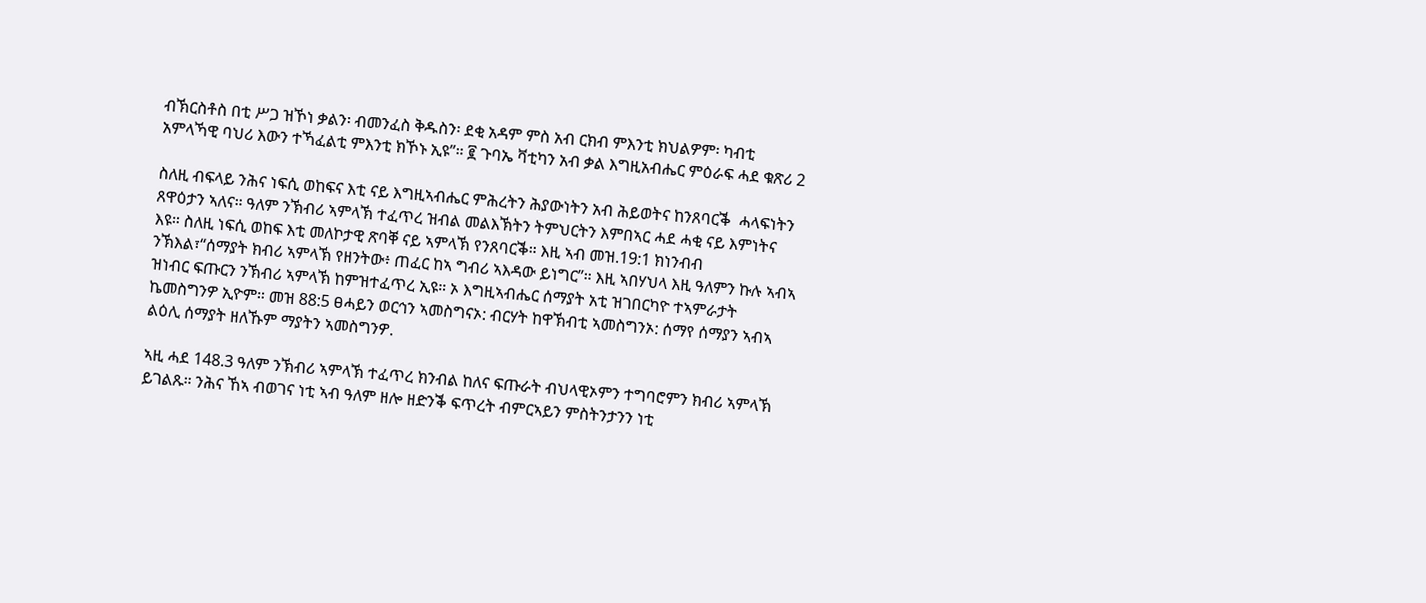ብኽርስቶስ በቲ ሥጋ ዝኾነ ቃልን፡ ብመንፈስ ቅዱስን፡ ደቂ አዳም ምስ አብ ርክብ ምእንቲ ክህልዎም፡ ካብቲ አምላኻዊ ባህሪ እውን ተኻፈልቲ ምእንቲ ክኾኑ ኢዩ”። ፪ ጉባኤ ቫቲካን አብ ቃል እግዚአብሔር ምዕራፍ ሓደ ቁጽሪ 2

ስለዚ ብፍላይ ንሕና ነፍሲ ወከፍና እቲ ናይ እግዚኣብሔር ምሕረትን ሕያውነትን አብ ሕይወትና ከንጸባርቕ  ሓላፍነትን ጸዋዕታን ኣለና። ዓለም ንኽብሪ ኣምላኽ ተፈጥረ ዝብል መልእኽትን ትምህርትን እምበኣር ሓደ ሓቂ ናይ እምነትና እዩ። ስለዚ ነፍሲ ወከፍ እቲ መለኮታዊ ጽባቐ ናይ ኣምላኽ የንጸባርቕ። እዚ ኣብ መዝ.19:1 ክነንብብ ንኽእል፣“ሰማያት ክብሪ ኣምላኽ የዘንትው፥ ጠፈር ከኣ ግብሪ ኣእዳው ይነግር”። እዚ ኣበሃህላ እዚ ዓለምን ኩሉ ኣብኣ ዝነብር ፍጡርን ንኽብሪ ኣምላኽ ከምዝተፈጥረ ኢዩ። ኦ እግዚኣብሔር ሰማያት አቲ ዝገበርካዮ ተኣምራታት ኬመስግንዎ ኢዮም። መዝ 88:5 ፀሓይን ወርኅን ኣመስግናኦ: ብርሃት ከዋኽብቲ ኣመስግንኦ: ሰማየ ሰማያን ኣብኣ ልዕሊ ሰማያት ዘለኹም ማያትን ኣመስግንዎ.

ኣዚ ሓደ 148.3 ዓለም ንኽብሪ ኣምላኽ ተፈጥረ ክንብል ከለና ፍጡራት ብህላዊኦምን ተግባሮምን ክብሪ ኣምላኽ ይገልጹ። ንሕና ኸኣ ብወገና ነቲ ኣብ ዓለም ዘሎ ዘድንቕ ፍጥረት ብምርኣይን ምስትንታንን ነቲ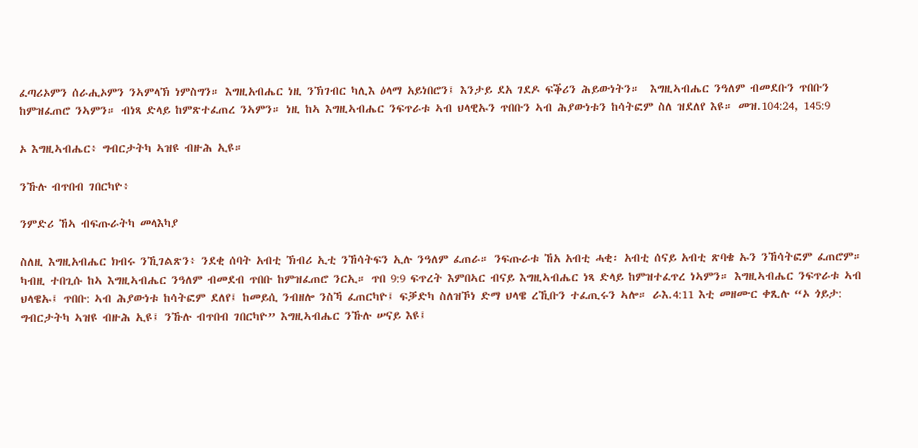ፈጣሪኦምን ሰራሒኦምን ንኣምላኽ ነምስግን። እግዚአብሔር ነዚ ንኽገብር ካሊእ ዕላማ አይነበሮን፤ እንታይ ደአ ገደዶ ፍቕሪን ሕይውነትን።  እግዚኣብሔር ንዓለም ብመደቡን ጥበቡን ከምዝፈጠሮ ንኣምን። ብነጻ ድላይ ከምጽተፈጠረ ንኣምን። ነዚ ከኣ እግዚኣብሔር ንፍጥራቱ ኣብ ህላዊኡን ጥበቡን ኣብ ሕያውነቱን ከሳትፎም ስለ ዝደለየ እዩ። መዝ.104:24, 145:9

ኦ እግዚኣብሔር፥ ግብርታትካ ኣዝዩ ብዙሕ ኢዩ።

ንኹሉ ብጥበብ ገበርካዮ፥

ንምድሪ ኸኣ ብፍጡራትካ መላእካያ

ስለዚ እግዚአብሔር ክብሩ ንኺገልጽን፥ ንደቂ ሰባት አብቲ ኽብሪ ኢቲ ንኸሳትፍን ኢሉ ንዓለም ፈጠራ። ንፍጡራቱ ኸአ አብቲ ሓቂ፡ አብቲ ሰናይ አብቲ ጽባቄ ኡን ንኸሳትፎም ፈጠሮም። ካብዚ ተበጊሱ ከኣ እግዚኣብሔር ንዓለም ብመደብ ጥበቡ ከምዝፈጠሮ ንርኢ። ጥበ 9:9 ፍጥረት እምበኣር ብናይ እግዚኣብሔር ነጻ ድላይ ከምዝተፈጥረ ነኣምን። እግዚኣብሔር ንፍጥራቱ ኣብ ህላዌኡ፤ ጥበቡ: ኣብ ሕያውነቱ ከሳትፎም ደለየ፤ ከመይሲ ንብዘሎ ንስኻ ፈጠርካዮ፤ ፍቓድካ ስለዝኾነ ድማ ህላዌ ረኺቡን ተፈጢሩን ኣሎ። ራእ.4:11 እቲ መዘሙር ቀጺሉ “ኦ ጎይታ: ግብርታትካ ኣዝዩ ብዙሕ ኢዩ፤ ንኹሉ ብጥበብ ገበርካዮ” እግዚኣብሔር ንኹሉ ሠናይ እዩ፤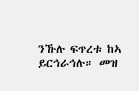ንኹሉ ፍጥረቱ ከኣ ይርኅራኅሉ። መዝ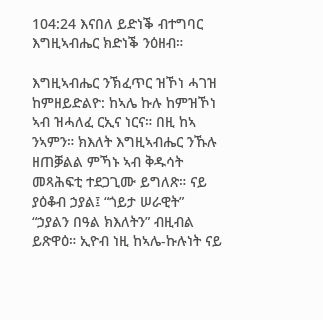104:24 እናበለ ይድነቕ ብተግባር እግዚኣብሔር ክድነቕ ንዕዘብ።

እግዚኣብሔር ንኽፈጥር ዝኾነ ሓገዝ ከምዘይድልዮ: ከኣሌ ኩሉ ከምዝኾነ ኣብ ዝሓለፈ ርኢና ነርና። በዚ ከኣ ንኣምን። ክእለት እግዚኣብሔር ንኹሉ ዘጠቓልል ምኻኑ ኣብ ቅዱሳት መጻሕፍቲ ተደጋጊሙ ይግለጽ። ናይ ያዕቆብ ኃያል፤ “ጎይታ ሠራዊት” “ኃያልን በዓል ክእለትን” ብዚብል ይጽዋዕ። ኢዮብ ነዚ ከኣሌ-ኩሉነት ናይ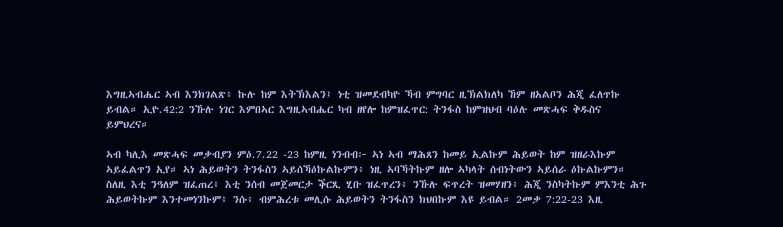እግዚኣብሔር ኣብ እንክገልጽ፥ ኩሉ ከም እትኽእልን፤ ነቲ ዝመደብካዮ ኻብ ምግባር ዚኽልክለካ ኸም ዘአልቦን ሕጂ ፈለጥኩ ይብል። ኢዮ.42:2 ንኹሉ ነገር እምበኣር እግዚኣብሔር ካብ ዘየሎ ከምዝፈጥር: ትንፋስ ከምዝህብ ባዕሉ መጽሓፍ ቅዱስና ይምህረና።

ኣብ ካሊእ መጽሓፍ መቃብያን ምዕ.7.22 -23 ከምዚ ነንብብ፦ ኣነ ኣብ ማሕጸን ከመይ ኢልኩም ሕይወት ከም ዝዘራእኩም ኣይፈልጥን ኢየ። ኣነ ሕይወትን ትንፋስን ኣይሰኻዕኩልኩምን፥ ነዚ ኣባኻትኩም ዘሎ ኣካላት ሰብነትውን ኣይሰራ ዕኩልኩምን። ስለዚ እቲ ንዓለም ዝፈጠረ፥ እቲ ንሰብ መጀመርታ ቕርጺ ሂቡ ዝፈጥረን፥ ንኹሉ ፍጥረት ዝመሃዘን፥ ሕጂ ንስካትኩም ምእንቲ ሕጉ ሕይወትኩም እንተመነንኩም፥ ንሱ፥ ብምሕረቱ መሊሱ ሕይወትን ትንፋስን ክህበኩም እዩ ይብል። 2መቃ 7:22-23 እዚ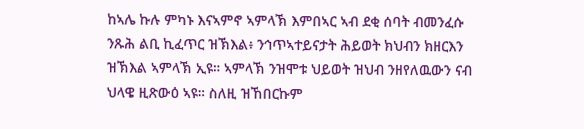ከኣሌ ኩሉ ምካኑ እናኣምኖ ኣምላኽ እምበኣር ኣብ ደቂ ሰባት ብመንፈሱ ንጹሕ ልቢ ኪፈጥር ዝኽእል፥ ንኅጥኣተይናታት ሕይወት ክህብን ክዘርእን ዝኽእል ኣምላኽ ኢዩ። ኣምላኽ ንዝሞቱ ህይወት ዝህብ ንዘየለዉውን ናብ ህላዌ ዚጽውዕ ኣዩ። ስለዚ ዝኸበርኩም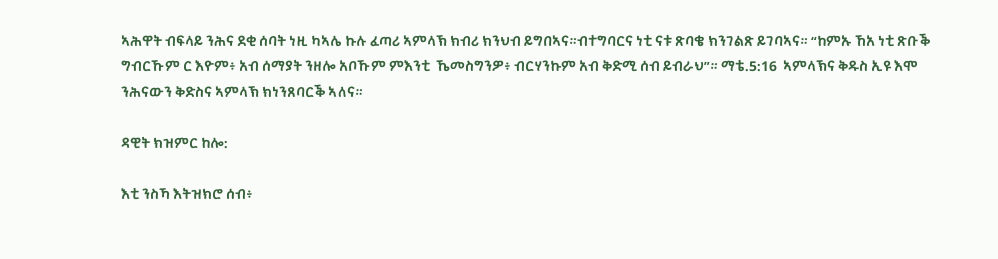ኣሕዋት ብፍላይ ንሕና ደቂ ሰባት ነዚ ካኣሌ ኩሉ ፈጣሪ ኣምላኽ ክብሪ ክንህብ ይግበኣና።ብተግባርና ነቲ ናቱ ጽባቄ ክንገልጽ ይገባኣና። “ከምኡ ኸአ ነቲ ጽቡቕ ግብርኹም ር እዮም፥ አብ ሰማያት ንዘሎ አቦኹም ምእንቲ  ኼመስግንዎ፥ ብርሃንኩም አብ ቅድሚ ሰብ ይብራህ”። ማቴ.5:16  ኣምላኽና ቅዱስ ኢዩ እሞ ንሕናውን ቅድስና ኣምላኽ ክነንጸባርቕ ኣለና።

ዳዊት ክዝምር ከሎ:

እቲ ንስኻ እትዝክሮ ሰብ፥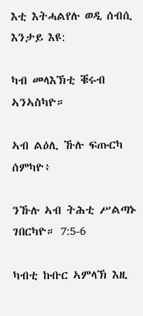እቲ እትሓልየሉ ወዲ ሰብሲ እንታይ እዩ:

ካብ መላእኽቲ ቑሩብ ኣንኣስካዮ።

ኣብ ልዕሊ ኹሉ ፍጡርካ ሰምካዮ፥

ንኹሉ ኣብ ትሕቲ ሥልጣኑ ገበርካዮ። 7:5-6

ካብቲ ኩቡር ኣምላኽ እዚ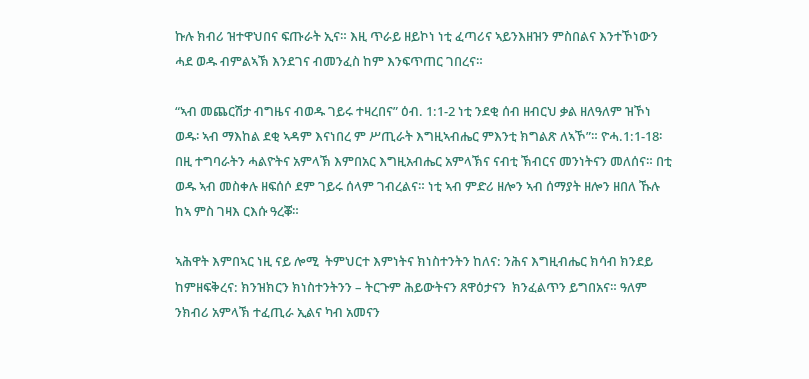ኩሉ ክብሪ ዝተዋህበና ፍጡራት ኢና። እዚ ጥራይ ዘይኮነ ነቲ ፈጣሪና ኣይንእዘዝን ምስበልና እንተኾነውን ሓደ ወዱ ብምልኣኽ እንደገና ብመንፈስ ከም እንፍጥጠር ገበረና።

“ኣብ መጨርሽታ ብግዜና ብወዱ ገይሩ ተዛረበና” ዕብ. 1:1-2 ነቲ ንደቂ ሰብ ዘብርህ ቃል ዘለዓለም ዝኾነ ወዱ፡ ኣብ ማእከል ደቂ ኣዳም እናነበረ ም ሥጢራት እግዚኣብሔር ምእንቲ ክግልጽ ለኣኾ”። ዮሓ.1:1-18፡ በዚ ተግባራትን ሓልዮትና አምላኽ እምበአር እግዚአብሔር አምላኽና ናብቲ ኽብርና መንነትናን መለሰና። በቲ ወዱ ኣብ መስቀሉ ዘፍሰሶ ደም ገይሩ ሰላም ገብረልና። ነቲ ኣብ ምድሪ ዘሎን ኣብ ሰማያት ዘሎን ዘበለ ኹሉ ከኣ ምስ ገዛእ ርእሱ ዓረቖ።

ኣሕዋት እምበኣር ነዚ ናይ ሎሚ  ትምህርተ እምነትና ክነስተንትን ከለና: ንሕና እግዚብሔር ክሳብ ክንደይ ከምዘፍቅረና: ክንዝክርን ክነስተንትንን – ትርጉም ሕይውትናን ጸዋዕታናን  ክንፈልጥን ይግበአና። ዓለም ንክብሪ አምላኽ ተፈጢራ ኢልና ካብ አመናን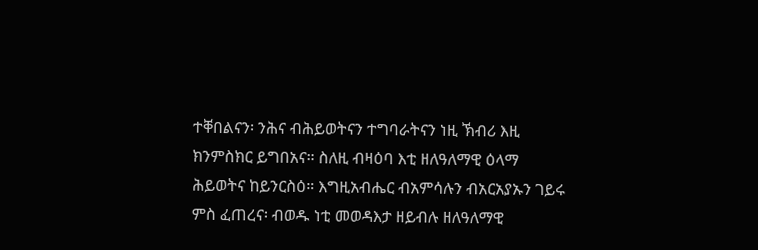ተቐበልናን፡ ንሕና ብሕይወትናን ተግባራትናን ነዚ ኽብሪ እዚ ክንምስክር ይግበአና። ስለዚ ብዛዕባ እቲ ዘለዓለማዊ ዕላማ ሕይወትና ከይንርስዕ። እግዚአብሔር ብአምሳሉን ብአርአያኡን ገይሩ ምስ ፈጠረና፡ ብወዱ ነቲ መወዳእታ ዘይብሉ ዘለዓለማዊ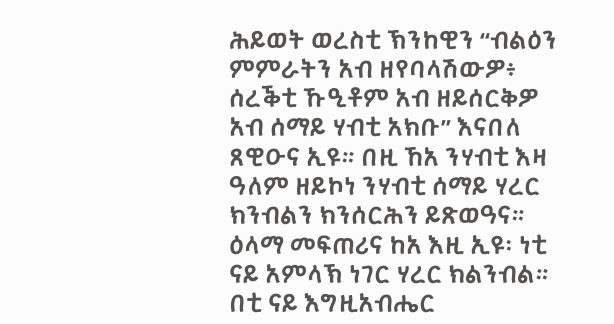ሕይወት ወረስቲ ኽንከዊን “ብልዕን ምምራትን አብ ዘየባላሽውዎ፥ ሰረቕቲ ኹዒቶም አብ ዘይሰርቅዎ አብ ሰማይ ሃብቲ አክቡ” እናበለ ጸዊዑና ኢዩ። በዚ ኸአ ንሃብቲ እዛ ዓለም ዘይኮነ ንሃብቲ ሰማይ ሃረር ክንብልን ክንሰርሕን ይጽወዓና። ዕላማ መፍጠሪና ከአ እዚ ኢዩ፡ ነቲ ናይ አምላኽ ነገር ሃረር ክልንብል። በቲ ናይ እግዚአብሔር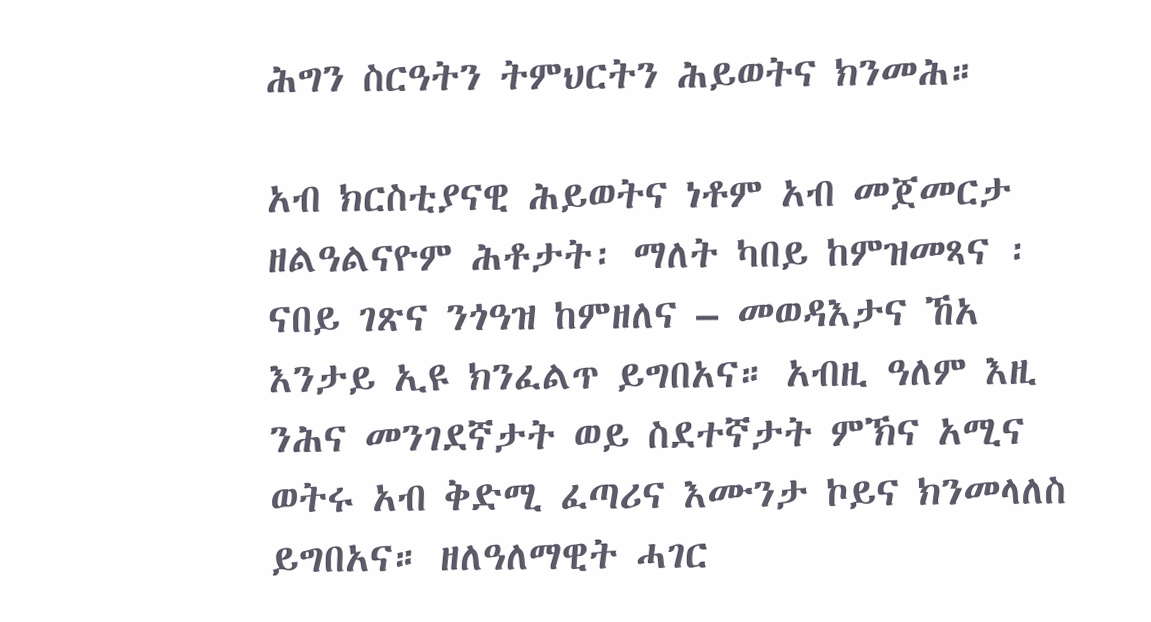ሕግን ስርዓትን ትምህርትን ሕይወትና ክንመሕ።

አብ ክርስቲያናዊ ሕይወትና ነቶም አብ መጀመርታ ዘልዓልናዮም ሕቶታት፡ ማለት ካበይ ከምዝመጻና ፡ ናበይ ገጽና ንጎዓዝ ከምዘለና – መወዳእታና ኸአ እንታይ ኢዩ ክንፈልጥ ይግበአና። አብዚ ዓለም እዚ ንሕና መንገደኛታት ወይ ስደተኛታት ምኽና አሚና ወትሩ አብ ቅድሚ ፈጣሪና እሙንታ ኮይና ክንመላለስ ይግበአና። ዘለዓለማዊት ሓገር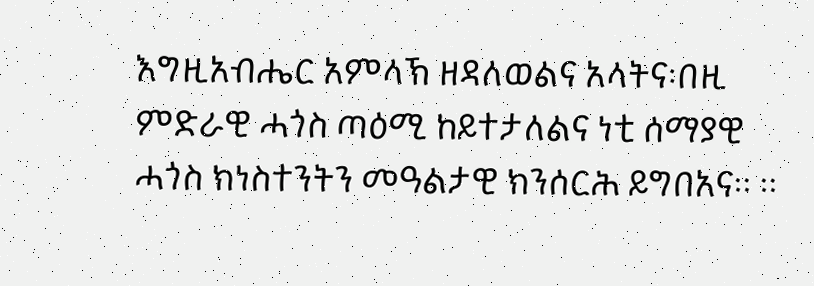እግዚአብሔር አምላኽ ዘዳለወልና አላትና፡በዚ ምድራዊ ሓጎስ ጣዕሚ ከይተታለልና ነቲ ሰማያዊ ሓጎስ ክነስተንትን መዓልታዊ ክንሰርሕ ይግበአና። ።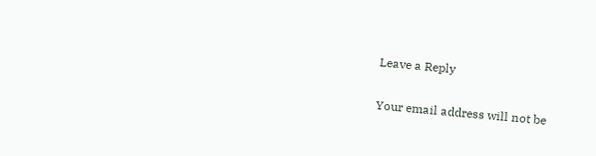Leave a Reply

Your email address will not be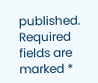published. Required fields are marked *